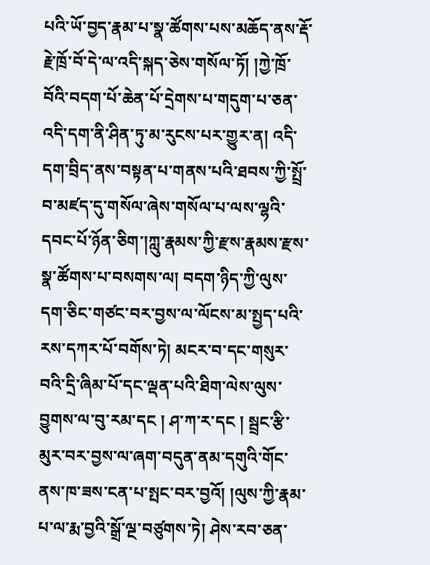པའི་ཡོ་བྱད་རྣམ་པ་སྣ་ཚོགས་པས་མཆོད་ནས་རྡོ་རྗེ་ཁྲོ་བོ་དེ་ལ་འདི་སྐད་ཅེས་གསོལ་ཏོ། །ཀྱེ་ཁྲོ་བོའི་བདག་པོ་ཆེན་པོ་དྲེགས་པ་གདུག་པ་ཅན་འདི་དག་ནི་ཤིན་ཏུ་མ་རུངས་པར་གྱུར་ན། འདི་དག་བྲིད་ནས་བསྟན་པ་གནས་པའི་ཐབས་ཀྱི་སྤྲོ་བ་མཛད་དུ་གསོལ་ཞེས་གསོལ་པ་ལས་ལྷའི་དབང་པོ་ཉོན་ཅིག་།ཀླུ་རྣམས་ཀྱི་རྫས་རྣམས་རྫས་སྣ་ཚོགས་པ་བསགས་ལ། བདག་ཉིད་ཀྱི་ལུས་དག་ཅིང་གཙང་བར་བྱས་ལ་ལོངས་མ་སྤྱད་པའི་རས་དཀར་པོ་བགོས་ཏེ། མངར་བ་དང་གསུར་བའི་དྲི་ཞིམ་པོ་དང་ལྡན་པའི་ཐིག་ལེས་ལུས་བྱུགས་ལ་བུ་རམ་དང ། ཤ་ཀ་ར་དང ། སྦྲང་རྩི་མུར་བར་བྱས་ལ་ཞག་བདུན་ནམ་དགུའི་གོང་ནས་ཁ་ཟས་ངན་པ་སྤང་བར་བྱའོ། །ལུས་ཀྱི་རྣམ་པ་ལ་རྨ་བྱའི་སྒྲོ་ལྔ་བཙུགས་ཏེ། ཤེས་རབ་ཅན་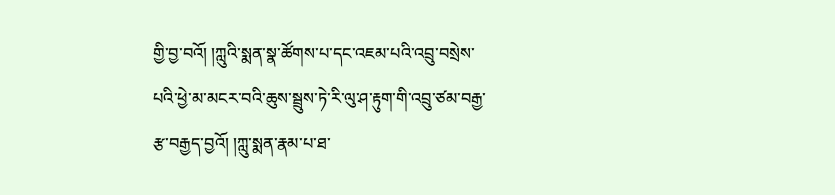གྱི་བྱ་བའོ། །ཀླུའི་སྨན་སྣ་ཚོགས་པ་དང་འཇམ་པའི་འབྲུ་བསྲེས་པའི་ཕྱེ་མ་མངར་བའི་ཆུས་སྦྲུས་ཏེ་རི་ལུ་ཤ་རྟུག་གི་འབྲུ་ཙམ་བརྒྱ་རྩ་བརྒྱད་བྱའོ། །ཀླུ་སྨན་རྣམ་པ་ཐ་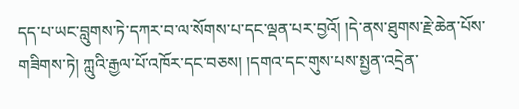དད་པ་ཡང་བླུགས་ཏེ་དཀར་བ་ལ་སོགས་པ་དང་ལྡན་པར་བྱའོ། །དེ་ནས་ཐུགས་རྗེ་ཆེན་པོས་གཟིགས་ཏེ། ཀླུའི་རྒྱལ་པོ་འཁོར་དང་བཅས། །དགའ་དང་གུས་པས་སྤྱན་འདྲེན་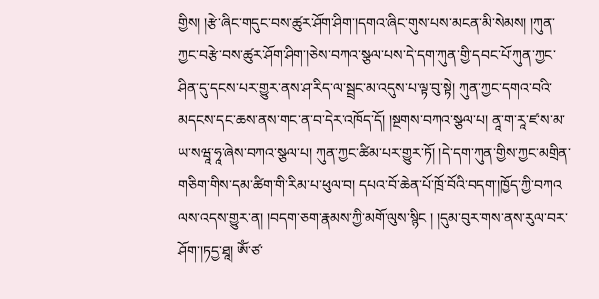གྱིས། །རྩེ་ཞིང་གདུང་བས་ཚུར་ཤོག་ཤིག་།དགའ་ཞིང་གུས་པས་མངན་མི་སེམས། །ཀུན་ཀྱང་བརྩེ་བས་ཚུར་ཤོག་ཤིག་།ཅེས་བཀའ་སྩལ་པས་དེ་དག་ཀུན་གྱི་དབང་པོ་ཀུན་ཀྱང་ཤིན་དུ་དངས་པར་གྱུར་ནས་ཤ་རིད་ལ་སྦྲང་མ་འདུས་པ་ལྟ་བུ་སྟེ། ཀུན་ཀྱང་དགའ་བའི་མདངས་དང་ཆས་ནས་གང་ན་བ་དེར་འཁོད་དོ། །སྔགས་བཀའ་སྩལ་པ། ནཱ་ག་རཱ་ཛ་ས་མ་ཡ་སཝཱ་ཧཱ་ཞེས་བཀའ་སྩལ་པ། ཀུན་ཀྱང་ཚིམ་པར་གྱུར་ཏོ། །དེ་དག་ཀུན་གྱིས་ཀྱང་མགྲིན་གཅིག་གིས་དམ་ཚིག་གི་རིམ་པ་ཕུལ་བ། དཔའ་བོ་ཆེན་པོ་ཁྲོ་བོའི་བདག་།ཁྱོད་ཀྱི་བཀའ
ལས་འདས་གྱུར་ན། །བདག་ཅག་རྣམས་ཀྱི་མགོ་ལུས་སྙིང ། །དུམ་བུར་གས་ནས་རུལ་བར་ཤོག་།ཏདྱ་ཐཱ། ཨོཾ་ཙ་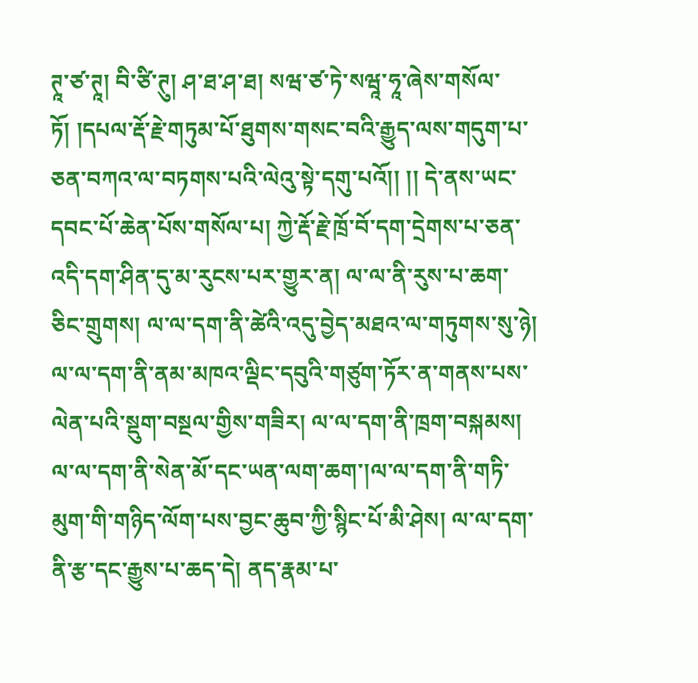ཊཱ་ཙ་ཊཱ། བི་ཙི་ཊུ། ཤ་ཐ་ཤ་ཐ། སཝ་ཙ་ཏེ་སཝཱ་ཧཱ་ཞེས་གསོལ་ཏོ། །དཔལ་རྡོ་རྗེ་གཏུམ་པོ་ཐུགས་གསང་བའི་རྒྱུད་ལས་གདུག་པ་ཅན་བཀའ་ལ་བཏགས་པའི་ལེའུ་སྟེ་དགུ་པའོ།། །། དེ་ནས་ཡང་དབང་པོ་ཆེན་པོས་གསོལ་པ། ཀྱེ་རྡོ་རྗེ་ཁྲོ་བོ་དག་དྲེགས་པ་ཅན་འདི་དག་ཤིན་དུ་མ་རུངས་པར་གྱུར་ན། ལ་ལ་ནི་རུས་པ་ཆག་ཅིང་གྲུགས། ལ་ལ་དག་ནི་ཚེའི་འདུ་བྱེད་མཐའ་ལ་གཏུགས་སུ་ཉེ། ལ་ལ་དག་ནི་ནམ་མཁའ་ལྡིང་དབུའི་གཙུག་ཏོར་ན་གནས་པས་ལེན་པའི་སྡུག་བསྔལ་གྱིས་གཟིར། ལ་ལ་དག་ནི་ཁྲག་བསྐམས། ལ་ལ་དག་ནི་སེན་མོ་དང་ཡན་ལག་ཆག་།ལ་ལ་དག་ནི་གཏི་མུག་གི་གཉིད་ལོག་པས་བྱང་ཆུབ་ཀྱི་སྙིང་པོ་མི་ཤེས། ལ་ལ་དག་ནི་རྩ་དང་རྒྱུས་པ་ཆད་དེ། ནད་རྣམ་པ་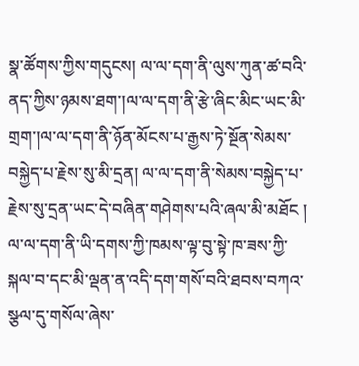སྣ་ཚོགས་ཀྱིས་གདུངས། ལ་ལ་དག་ནི་ལུས་ཀུན་ཚ་བའི་ནད་ཀྱིས་ཉམས་ཐག་།ལ་ལ་དག་ནི་རྩེ་ཞིང་མིང་ཡང་མི་གྲག་།ལ་ལ་དག་ནི་ཉོན་མོངས་པ་རྒྱས་ཏེ་སྔོན་སེམས་བསྐྱེད་པ་རྗེས་སུ་མི་དྲན། ལ་ལ་དག་ནི་སེམས་བསྐྱེད་པ་རྗེས་སུ་དྲན་ཡང་དེ་བཞིན་གཤེགས་པའི་ཞལ་མི་མཐོང ། ལ་ལ་དག་ནི་ཡི་དགས་ཀྱི་ཁམས་ལྟ་བུ་སྟེ་ཁ་ཟས་ཀྱི་སྐལ་བ་དང་མི་ལྡན་ན་འདི་དག་གསོ་བའི་ཐབས་བཀའ་སྩལ་དུ་གསོལ་ཞེས་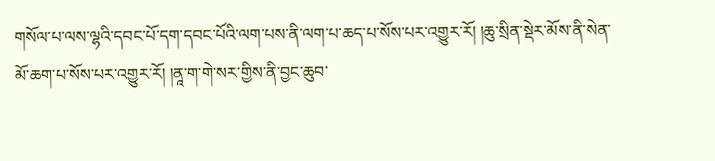གསོལ་པ་ལས་ལྷའི་དབང་པོ་དག་དབང་པོའི་ལག་པས་ནི་ལག་པ་ཆད་པ་སོས་པར་འགྱུར་རོ། །ཆུ་སྲིན་སྡེར་མོས་ནི་སེན་མོ་ཆག་པ་སོས་པར་འགྱུར་རོ། །ནཱ་ག་གེ་སར་གྱིས་ནི་བྱང་ཆུབ་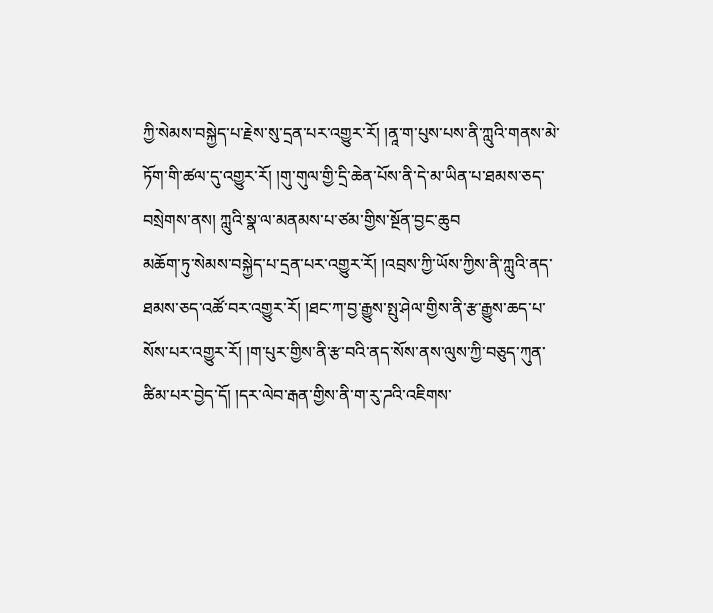ཀྱི་སེམས་བསྐྱེད་པ་རྗེས་སུ་དྲན་པར་འགྱུར་རོ། །ནཱ་ག་པུས་པས་ནི་ཀླུའི་གནས་མེ་ཏོག་གི་ཚལ་དུ་འགྱུར་རོ། །གུ་གུལ་གྱི་དྲི་ཆེན་པོས་ནི་དེ་མ་ཡིན་པ་ཐམས་ཅད་བསྲེགས་ནས། ཀླུའི་སྣ་ལ་མནམས་པ་ཙམ་གྱིས་སྔོན་བྱང་ཆུབ
མཆོག་ཏུ་སེམས་བསྐྱེད་པ་དྲན་པར་འགྱུར་རོ། །འབྲས་ཀྱི་ཡོས་ཀྱིས་ནི་ཀླུའི་ནད་ཐམས་ཅད་འཚོ་བར་འགྱུར་རོ། །ཐང་ཀ་བྱ་རྒྱུས་སྤུ་ཤེལ་གྱིས་ནི་རྩ་རྒྱུས་ཆད་པ་སོས་པར་འགྱུར་རོ། །ག་པུར་གྱིས་ནི་རྩ་བའི་ནད་སོས་ནས་ལུས་ཀྱི་བཅུད་ཀུན་ཚིམ་པར་བྱེད་དོ། །དར་ལེབ་རྒན་གྱིས་ནི་ག་རུ་ཌའི་འཇིགས་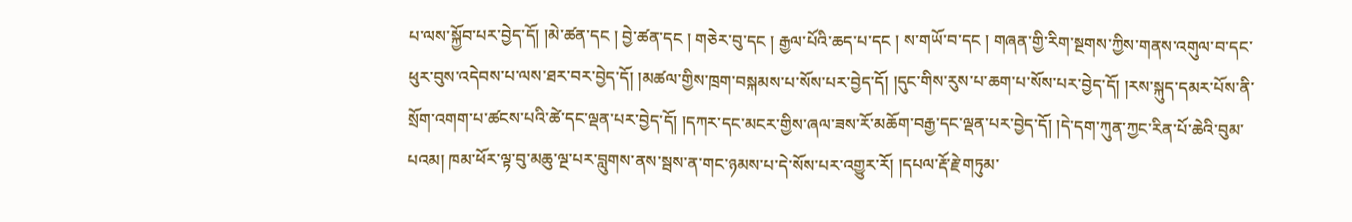པ་ལས་སྐྱོབ་པར་བྱེད་དོ། །མེ་ཚན་དང ། བྱེ་ཚན་དང ། གཅེར་བུ་དང ། རྒྱལ་པོའི་ཆད་པ་དང ། ས་གཡོ་བ་དང ། གཞན་གྱི་རིག་སྔགས་ཀྱིས་གནས་འགུལ་བ་དང་ཕུར་བུས་འདེབས་པ་ལས་ཐར་བར་བྱེད་དོ། །མཚལ་གྱིས་ཁྲག་བསྐམས་པ་སོས་པར་བྱེད་དོ། །དུང་གིས་རུས་པ་ཆག་པ་སོས་པར་བྱེད་དོ། །རས་སྐུད་དམར་པོས་ནི་སྲོག་འགག་པ་ཚངས་པའི་ཚེ་དང་ལྡན་པར་བྱེད་དོ། །དཀར་དང་མངར་གྱིས་ཞལ་ཟས་རོ་མཆོག་བརྒྱ་དང་ལྡན་པར་བྱེད་དོ། །དེ་དག་ཀུན་ཀྱང་རིན་པོ་ཆེའི་བུམ་པའམ། ཁམ་ཕོར་ལྟ་བུ་མཆུ་ལྔ་པར་བླུགས་ནས་སྦས་ན་གང་ཉམས་པ་དེ་སོས་པར་འགྱུར་རོ། །དཔལ་རྡོ་རྗེ་གཏུམ་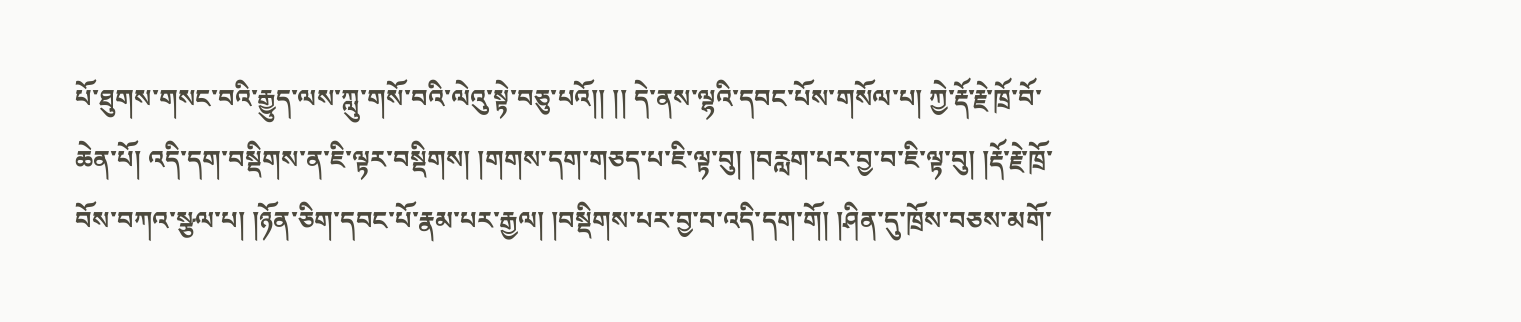པོ་ཐུགས་གསང་བའི་རྒྱུད་ལས་ཀླུ་གསོ་བའི་ལེའུ་སྟེ་བཅུ་པའོ།། །། དེ་ནས་ལྷའི་དབང་པོས་གསོལ་པ། ཀྱེ་རྡོ་རྗེ་ཁྲོ་བོ་ཆེན་པོ། འདི་དག་བསྡིགས་ན་ཇི་ལྟར་བསྡིགས། །གགས་དག་གཅད་པ་ཇི་ལྟ་བུ། །བརླག་པར་བྱ་བ་ཇི་ལྟ་བུ། །རྡོ་རྗེ་ཁྲོ་བོས་བཀའ་སྩལ་པ། །ཉོན་ཅིག་དབང་པོ་རྣམ་པར་རྒྱལ། །བསྡིགས་པར་བྱ་བ་འདི་དག་གོ། །ཤིན་དུ་ཁྲོས་བཅས་མགོ་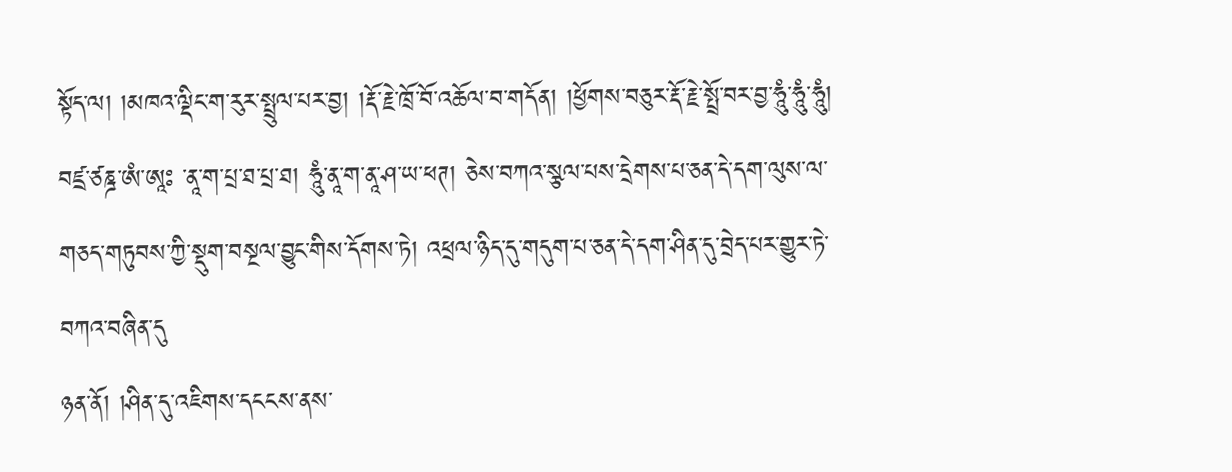སྟོད་ལ། །མཁའ་ལྡིང་ག་རུར་སྤྲུལ་པར་བྱ། །རྡོ་རྗེ་ཁྲོ་བོ་འཆོལ་བ་གདོན། །ཕྱོགས་བཅུར་རྡོ་རྗེ་སྤྲོ་བར་བྱ་ཧཱུཾ་ཧཱུཾ་ཧཱུཾ། བཛྲ་ཙཎྜ་ཨཾ་ཨཱཿ ་ནཱ་ག་པྲ་ཐ་པྲ་ཐ། ཧཱུཾ་ནཱ་ག་ནཱ་ཤ་ཡ་ཕཊ། ཅེས་བཀའ་སྩལ་པས་དྲེགས་པ་ཅན་དེ་དག་ལུས་ལ་གཅད་གཏུབས་ཀྱི་སྡུག་བསྔལ་བྱུང་གིས་དོགས་ཏེ། འཕྲལ་ཉིད་དུ་གདུག་པ་ཅན་དེ་དག་ཤིན་དུ་བྲེད་པར་གྱུར་ཏེ་བཀའ་བཞིན་དུ
ཉན་ནོ། །ཤིན་དུ་འཇིགས་དངངས་ནས་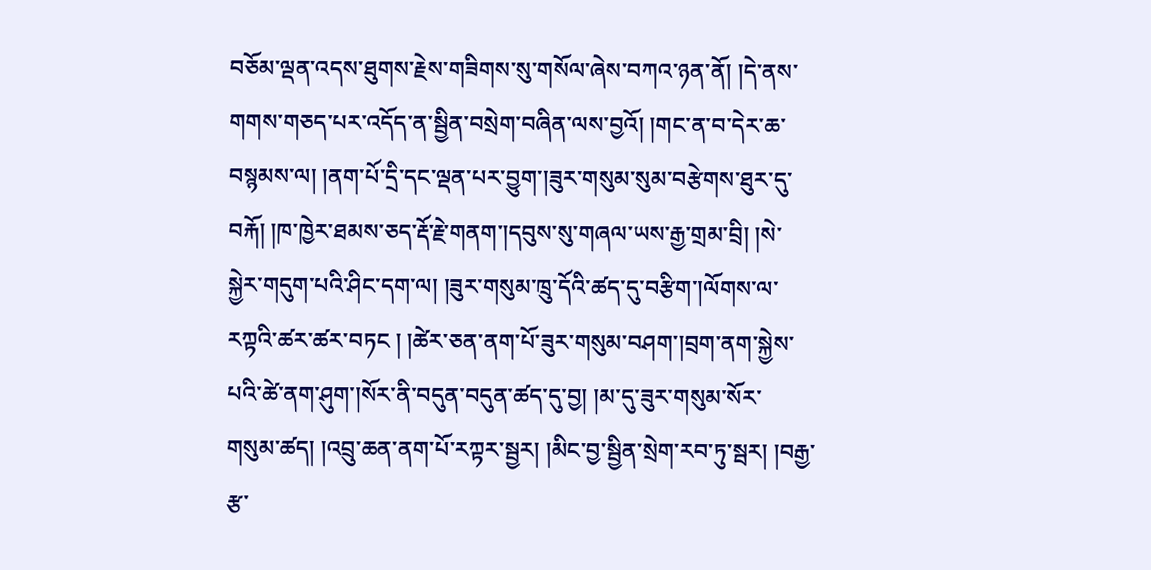བཅོམ་ལྡན་འདས་ཐུགས་རྗེས་གཟིགས་སུ་གསོལ་ཞེས་བཀའ་ཉན་ནོ། །དེ་ནས་གགས་གཅད་པར་འདོད་ན་སྦྱིན་བསྲེག་བཞིན་ལས་བྱའོ། །གང་ན་བ་དེར་ཆ་བསྙམས་ལ། །ནག་པོ་དྲི་དང་ལྡན་པར་བྱུག་།ཟུར་གསུམ་སུམ་བརྩེགས་ཐུར་དུ་བརྐོ། །ཁ་ཁྱེར་ཐམས་ཅད་རྡོ་རྗེ་གནག་།དབུས་སུ་གཞལ་ཡས་རྒྱ་གྲམ་བྲི། །སེ་སྐྱེར་གདུག་པའི་ཤིང་དག་ལ། །ཟུར་གསུམ་ཁྲུ་དོའི་ཚད་དུ་བརྩིག་།ལོགས་ལ་རཀྟའི་ཚར་ཚར་བཏང ། །ཚེར་ཅན་ནག་པོ་ཟུར་གསུམ་བཤག་།བྲག་ནག་སྐྱེས་པའི་ཚེ་ནག་ཤུག་།སོར་ནི་བདུན་བདུན་ཚད་དུ་བྱ། །མ་དུ་ཟུར་གསུམ་སོར་གསུམ་ཚད། །འབྲུ་ཆན་ནག་པོ་རཀྟར་སྦྱར། །མིང་བྱ་སྦྱིན་སྲེག་རབ་ཏུ་སྦར། །བརྒྱ་རྩ་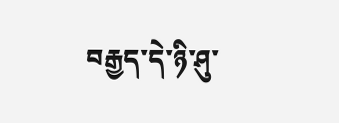བརྒྱད་དེ་ཉི་ཤུ་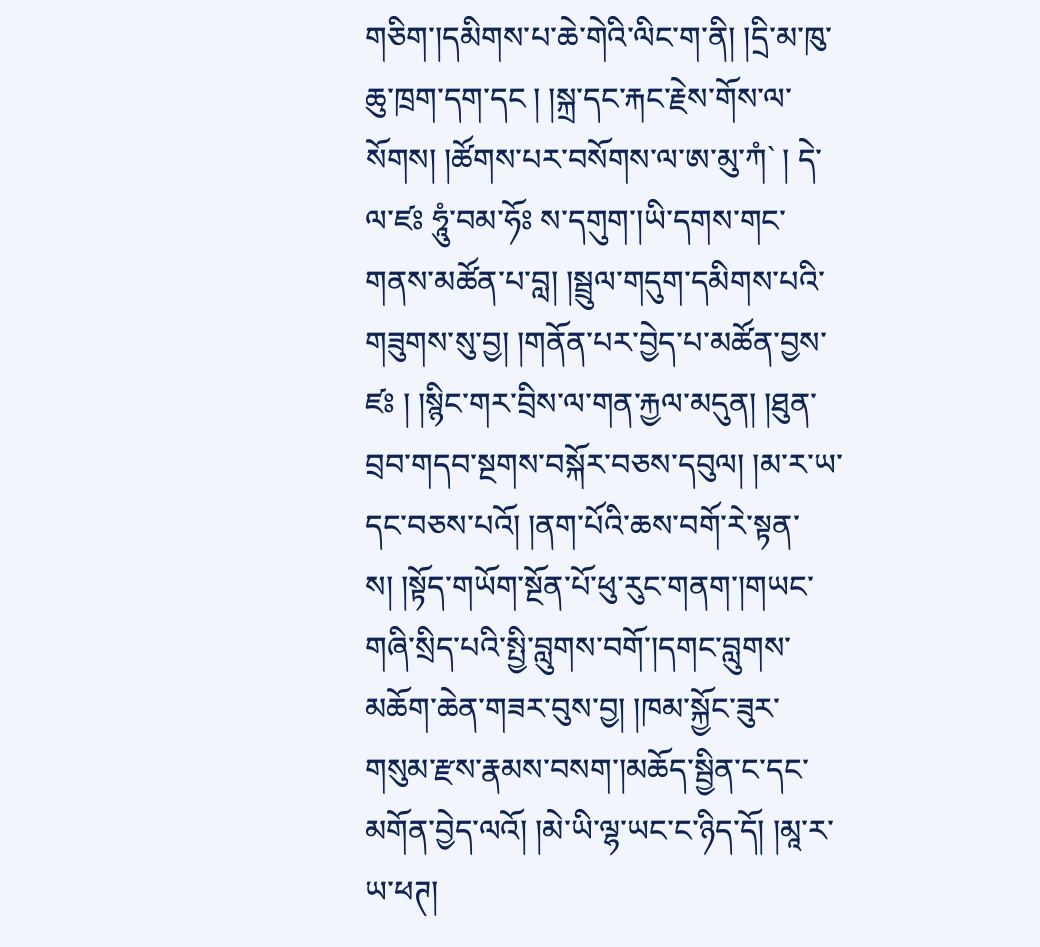གཅིག་།དམིགས་པ་ཆེ་གེའི་ལིང་ག་ནི། །དྲི་མ་ཁུ་ཆུ་ཁྲག་དག་དང ། །སྐྲ་དང་རྐང་རྗེས་གོས་ལ་སོགས། །ཚོགས་པར་བསོགས་ལ་ཨ་མུ་ཀཾ` ། དེ་ལ་ཛཿ ཧཱུཾ་བམ་ཧོཿ ས་དགུག་།ཡི་དགས་གང་གནས་མཚོན་པ་བླ། །སྦྲུལ་གདུག་དམིགས་པའི་གཟུགས་སུ་བྱ། །གནོན་པར་བྱེད་པ་མཚོན་བྱས་ཛཿ ། །སྙིང་གར་བྲིས་ལ་གན་རྐྱལ་མདུན། །ཐུན་བྲབ་གདབ་སྔགས་བསྐོར་བཅས་དབུལ། །མ་ར་ཡ་དང་བཅས་པའོ། །ནག་པོའི་ཆས་བགོ་རེ་སྟན་ས། །སྟོད་གཡོག་སྔོན་པོ་ཕུ་རུང་གནག་།གཡང་གཞི་སྲིད་པའི་སྤྱི་བླུགས་བགོ་།དགང་བླུགས་མཆོག་ཆེན་གཟར་བུས་བྱ། །ཁམ་སྐྱོང་ཟུར་གསུམ་རྫས་རྣམས་བསག་།མཆོད་སྦྱིན་ང་དང་མགོན་བྱེད་ལའོ། །མེ་ཡི་ལྷ་ཡང་ང་ཉིད་དོ། །མཱ་ར་ཡ་ཕཊ།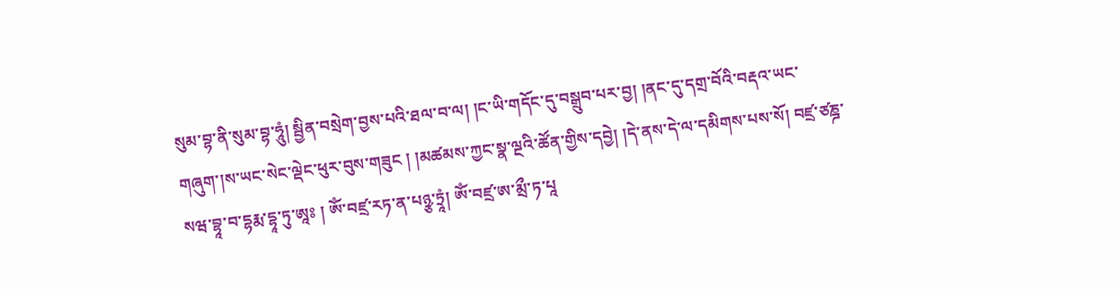སུམ་བྷ་ནི་སུམ་བྷ་ཧཱུཾ། སྦྱིན་བསྲེག་བྱས་པའི་ཐལ་བ་ལ། །ང་ཡི་གདོང་དུ་བསྒྲུབ་པར་བྱ། །ནང་དུ་དགྲ་བོའི་བརྡའ་ཡང་གཞུག་།ས་ཡང་སེང་ལྡེང་ཕུར་བུས་གཟུང ། །མཚམས་ཀྱང་སྣ་ལྔའི་ཚོན་གྱིས་དབྱེ། །དེ་ནས་དེ་ལ་དམིགས་པས་སོ། བཛྲ་ཙཎྜ་སཝ་བྷཱ་བ་དྷརྨ་དྷཱ་ཏུ་ཨཱཿ ། ཨོཾ་བཛྲ་རཏ་ན་པཉྩ་ཏྲཱཾ། ཨོཾ་བཛྲ་ཨ་མྲྀ་ཏ་པཱ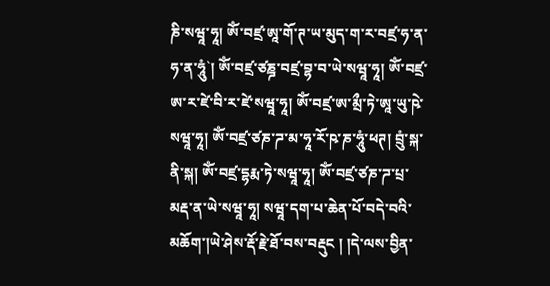ཎི་སཝཱ་ཧཱ། ཨོཾ་བཛྲ་ཨཱ་གོ་ཊ་ཡ་མུད་ག་ར་བཛྲ་ཧ་ན་ཧ་ན་ཧཱུཾ`། ཨོཾ་བཛྲ་ཙཎྜ་བཛྲ་བྷ་བ་ཡེ་སཝཱ་ཧཱ། ཨོཾ་བཛྲ་ཨ་ར་ཛེ་བི་ར་ཛེ་སཝཱ་ཧཱ། ཨོཾ་བཛྲ་ཨ་མྲྀ་ཏེ་ཨཱ་ཡུ་ཥེ་སཝཱ་ཧཱ། ཨོཾ་བཛྲ་ཙཎ་ཌ་མ་ཧཱ་རོ་ཥ་ཎ་ཧཱུཾ་ཕཊ། བྲུཾ་སྐ་ནི་སྐ། ཨོཾ་བཛྲ་དྷརྨ་ཏེ་སཝཱ་ཧཱ། ཨོཾ་བཛྲ་ཙཎ་ཌ་པྲ་མརྡ་ན་ཡེ་སཝཱ་ཧཱ། སཝཱ་དག་པ་ཆེན་པོ་བདེ་བའི་མཆོག་།ཡེ་ཤེས་རྡོ་རྗེ་ཐོ་བས་བརྡུང ། །དེ་ལས་བྱིན་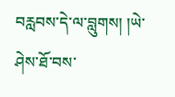བརླབས་དེ་ལ་བླུགས། །ཡེ་ཤེས་ཐོ་བས་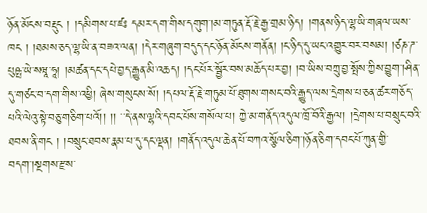ཉོན་མོངས་བརྡུང ། །དམིགས་པ་ཛཿ དམར་དག་གིས་དགུག་།མ་གཏུན་རྡོ་རྗེ་རྒྱ་གྲམ་ཉིད། །གནས་ཉིད་ལྷ་ཡི་གཞལ་ཡས་ཁང ། །ཐམས་ཅད་ལྷ་ཡི་ན་བཟའ་ལན། །དེར་གཞུག་བདུད་དང་ཉོན་མོངས་གནོན། །ང་ཉིད་དུ་ཡང་འགྱུར་བར་བསམ། །ཙཎ་ཌ་པུཥྤ་ཡེ་སཝཱ་ཧཱ། །མཚན་དང་དཔེ་བྱད་རྒྱུན་མི་འཆད། །དང་པོར་སྦྱོར་བས་མཆོད་པར་བྱ། །བ་ཡིས་བཀྲུ་བྱ་སྤོས་ཀྱིས་བྱུག་།ཤིན་དུ་གཙང་བ་དག་གིས་འཕྱི། ཞེས་གསུངས་སོ། །དཔལ་རྡོ་རྗེ་གཏུམ་པོ་ཐུགས་གསང་བའི་རྒྱུད་ལས་དྲེགས་པ་ཅན་ཚར་གཅོད་པའི་ལེའུ་སྟེ་བཅུ་གཅིག་པའོ།། །། ་་དེ་ནས་ལྷའི་དབང་པོས་གསོལ་པ། ཀྱེ་མ་གནོད་འདུལ་ཁྲོ་བོའི་རྒྱལ། །དྲེགས་པ་བསྲུང་བའི་ཐབས་ནི་གང ། །བསྲུང་ཐབས་རྣམ་པ་དུ་དང་ལྡན། །གནོད་འདུལ་ཆེན་པོ་བཀའ་སྩོལ་ཅིག་།ཉོན་ཅིག་དབང་པོ་ཀུན་གྱི་བདག་།སྔགས་རྫས་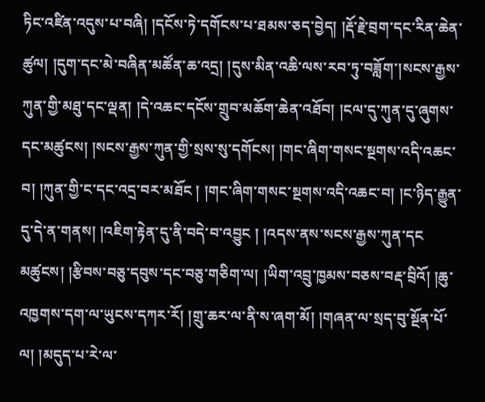ཏིང་འཛིན་འདུས་པ་བཞི། །དངོས་ཏེ་དགོངས་པ་ཐམས་ཅད་བྱེད། །རྡོ་རྗེ་བྲག་དང་རིན་ཆེན་ཚུལ། །དུག་དང་མེ་བཞིན་མཚོན་ཆ་འདྲ། །དུས་མིན་འཆི་ལས་རབ་ཏུ་བཟློག་།སངས་རྒྱས་ཀུན་གྱི་མཐུ་དང་ལྡན། །དེ་འཆང་དངོས་གྲུབ་མཆོག་ཆེན་འཐོབ། །ངལ་དུ་ཀུན་དུ་ཞུགས་དང་མཚུངས། །སངས་རྒྱས་ཀུན་གྱི་སྲས་སུ་དགོངས། །གང་ཞིག་གསང་སྔགས་འདི་འཆང་བ། །ཀུན་གྱི་ང་དང་འདྲ་བར་མཐོང ། །གང་ཞིག་གསང་སྔགས་འདི་འཆང་བ། །ང་ཉིད་རྒྱུན་དུ་དེ་ན་གནས། །འཇིག་རྟེན་དུ་ནི་བདེ་བ་འབྱུང ། །འདས་ནས་སངས་རྒྱས་ཀུན་དང
མཚུངས། །རྩིབས་བཅུ་དབུས་དང་བཅུ་གཅིག་ལ། །ཡིག་འབྲུ་ཁྱམས་བཅས་བརྡ་བྲིའོ། །ཆུ་འཁྱགས་དག་ལ་ཡུངས་དཀར་རོ། །གྲུ་ཆར་ལ་ནི་ས་ཞག་མོ། །གཞན་ལ་སྲད་བུ་སྔོན་པོ་ལ། །མདུད་པ་རེ་ལ་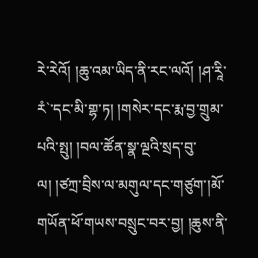རེ་རེའོ། །ཆུ་འམ་ཡིད་ནི་རང་ལའོ། །ཤ་རཱི་རཾ`་དང་མི་གྷ་ཏ། །གསེར་དང་རྨ་བྱ་གྲུམ་པའི་སྤུ། །བལ་ཚོན་སྣ་ལྔའི་སྲད་བུ་ལ། །ཙཀྲ་བྲིས་ལ་མགུལ་དང་གཙུག་།མོ་གཡོན་ཕོ་གཡས་བསྲུང་བར་བྱ། །ཆུས་ནི་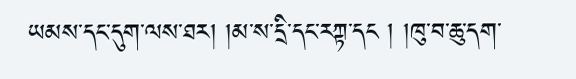ཡམས་དང་དུག་ལས་ཐར། །མ་ས་དྲི་དང་རཀྟ་དང ། །ཁུ་བ་ཆུ་དག་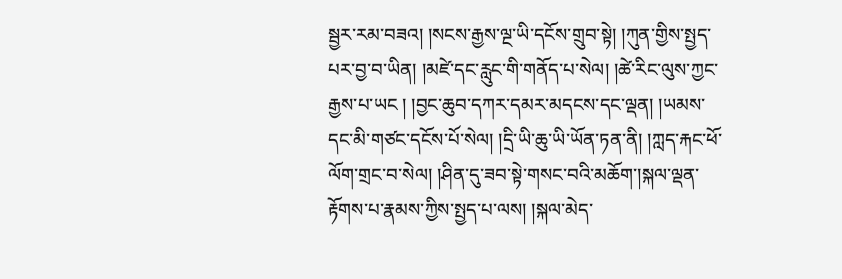སྦྱར་རམ་བཟའ། །སངས་རྒྱས་ལྔ་ཡི་དངོས་གྲུབ་སྟེ། །ཀུན་གྱིས་སྤྱད་པར་བྱ་བ་ཡིན། །མཛེ་དང་རླུང་གི་གནོད་པ་སེལ། །ཚེ་རིང་ལུས་ཀྱང་རྒྱས་པ་ཡང ། །བྱང་ཆུབ་དཀར་དམར་མདངས་དང་ལྡན། །ཡམས་དང་མི་གཙང་དངོས་པོ་སེལ། །དྲི་ཡི་ཆུ་ཡི་ཡོན་ཏན་ནི། །ཀླད་རྐང་ཕོ་ལོག་གྲང་བ་སེལ། །ཤིན་དུ་ཟབ་སྟེ་གསང་བའི་མཆོག་།སྐལ་ལྡན་རྟོགས་པ་རྣམས་ཀྱིས་སྤྱད་པ་ལས། །སྐལ་མེད་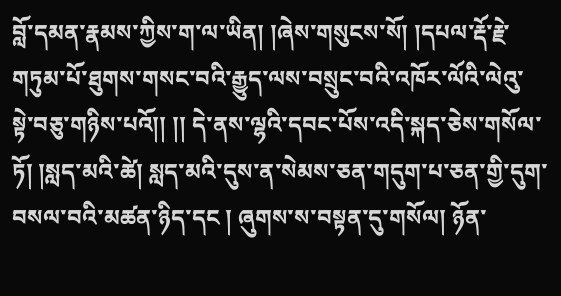བློ་དམན་རྣམས་ཀྱིས་ག་ལ་ཡིན། །ཞེས་གསུངས་སོ། །དཔལ་རྡོ་རྗེ་གཏུམ་པོ་ཐུགས་གསང་བའི་རྒྱུད་ལས་བསྲུང་བའི་འཁོར་ལོའི་ལེའུ་སྟེ་བཅུ་གཉིས་པའོ།། །། དེ་ནས་ལྷའི་དབང་པོས་འདི་སྐད་ཅེས་གསོལ་ཏོ། །སླད་མའི་ཚེ། སླད་མའི་དུས་ན་སེམས་ཅན་གདུག་པ་ཅན་གྱི་དུག་བསལ་བའི་མཚན་ཉིད་དང ། ཞུགས་ས་བསྟན་དུ་གསོལ། ཉོན་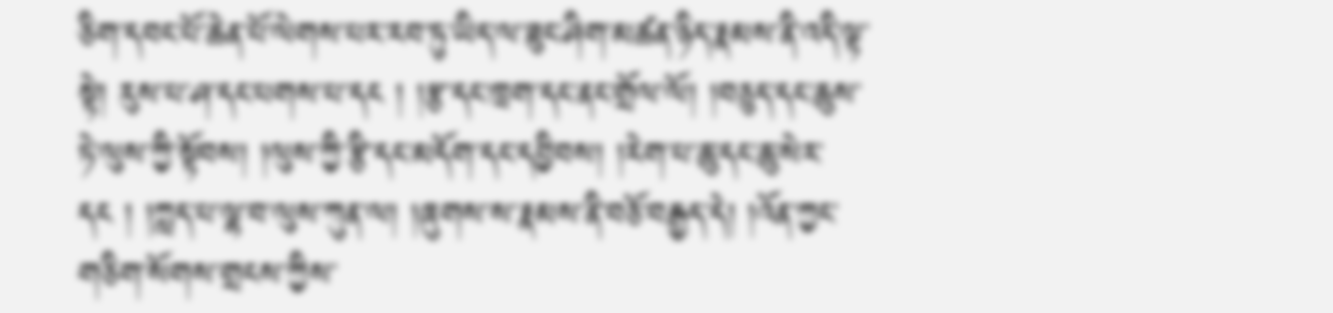ཅིག་དབང་པོ་ཆེན་པོ་ལེགས་པར་རབ་ཏུ་ཡིད་ལ་ཟུང་ཤིག་མཚན་ཉིད་རྣམས་ནི་འདི་ལྟ་སྟེ། རུས་པ་ཤ་དང་པགས་པ་དང ། །རྩ་དང་ཁྲག་དང་ནང་གྲོལ་ལོ། །བཅུད་དང་ཆུས་ཏེ་ལུས་ཀྱི་སྟོབས། །ལུས་ཀྱི་རྩི་དང་མདོག་དང་དབྱིབས། །རེག་པ་ཆུ་དང་ཆུ་སེར་དང ། །ཀླད་པ་ལྷ་བ་ལུས་ཀུན་ལ། །ཞུགས་ས་རྣམས་ནི་བཅོ་བརྒྱད་དེ། །འོན་ཀྱང་གཅིག་སོགས་གྲངས་ཀྱིས་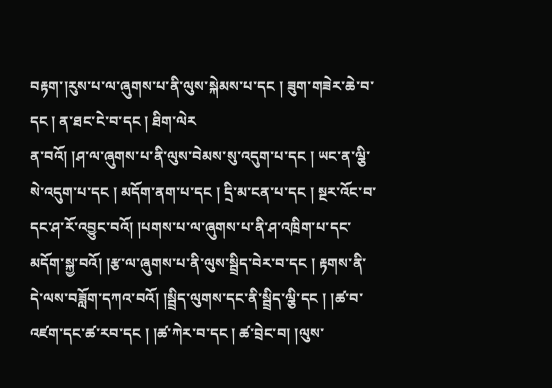བརྟག་།རུས་པ་ལ་ཞུགས་པ་ནི་ལུས་སྐེམས་པ་དང ། ཟུག་གཟེར་ཆེ་བ་དང ། ན་ཐང་ངེ་བ་དང ། ཐིག་ལེར
ན་བའོ། །ཤ་ལ་ཞུགས་པ་ནི་ལུས་བེམས་སུ་འདུག་པ་དང ། ཡང་ན་ལྕི་སེ་འདུག་པ་དང ། མདོག་ནག་པ་དང ། དྲི་མ་ངན་པ་དང ། སྔར་འོང་བ་དང་ཤ་རོ་འབྱུང་བའོ། །པགས་པ་ལ་ཞུགས་པ་ནི་ཤ་འཁྲིག་པ་དང་མདོག་སྐྱ་བའོ། །རྩ་ལ་ཞུགས་པ་ནི་ལུས་སྦྲིད་བེར་བ་དང ། རྟགས་ནི་དེ་ལས་བཟློག་དཀའ་བའོ། །སྦྲིད་ལུགས་དང་ནི་སྦྲིད་ལྕི་དང ། །ཚ་བ་འཛག་དང་ཚ་རབ་དང ། །ཚ་ཀེར་བ་དང ། ཚ་བྲེང་བ། །ལུས་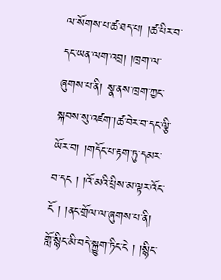ལ་སོགས་པ་ཚ་ཐད་པ། །ཚ་པིར་བ་དང་ཡན་ལག་འབྲ། །ཁྲག་ལ་ཞུགས་པ་ནི། སྣ་ནས་ཁྲག་ཀྱང་སྐབས་སུ་འཛག་།ཚ་བེར་བ་དང་ལྕི་ཡོར་བ། །གདོང་པ་རྟག་ཏུ་དམར་བ་དང ། །འོ་མའི་པྲིས་མ་ལྟར་འོང་ངོ ། །ནང་གྲོལ་ལ་ཞུགས་པ་ནི། གློ་སྙིང་མི་བདེ་སྐྱུག་ཏིང་ངེ ། །སྙིང་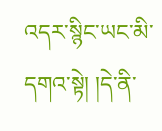འདར་སྙིང་ཡང་མི་དགའ་སྟེ། །དེ་ནི་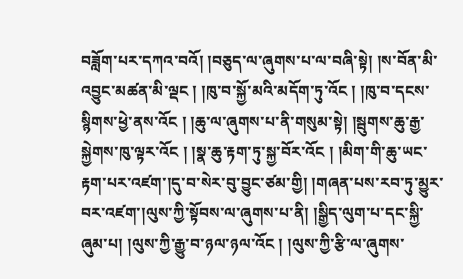བཟློག་པར་དཀའ་བའོ། །བཅུད་ལ་ཞུགས་པ་ལ་བཞི་སྟེ། །ས་བོན་མི་འབྱུང་མཚན་མི་ལྡང ། །ཁུ་བ་སྐྱོ་མའི་མདོག་ཏུ་འོང ། །ཁུ་བ་དངས་སྙིགས་ཕྱེ་ནས་འོང ། །ཆུ་ལ་ཞུགས་པ་ནི་གསུམ་སྟེ། །སྦུགས་ཆུ་རྒྱ་སྐྱེགས་ཁུ་ལྟར་འོང ། །སྣ་ཆུ་རྟག་ཏུ་སྐྱ་བོར་འོང ། །མིག་གི་ཆུ་ཡང་རྟག་པར་འཛག་།དུ་བ་སེར་བུ་བྱུང་ཙམ་གྱི། །གཞན་པས་རབ་ཏུ་མྱུར་བར་འཛག་།ལུས་ཀྱི་སྟོབས་ལ་ཞུགས་པ་ནི། །སྒྱིད་ལུག་པ་དང་སྐྱི་ཞུམ་པ། །ལུས་ཀྱི་རྒྱུ་བ་ཉལ་ཉལ་འོང ། །ལུས་ཀྱི་རྩི་ལ་ཞུགས་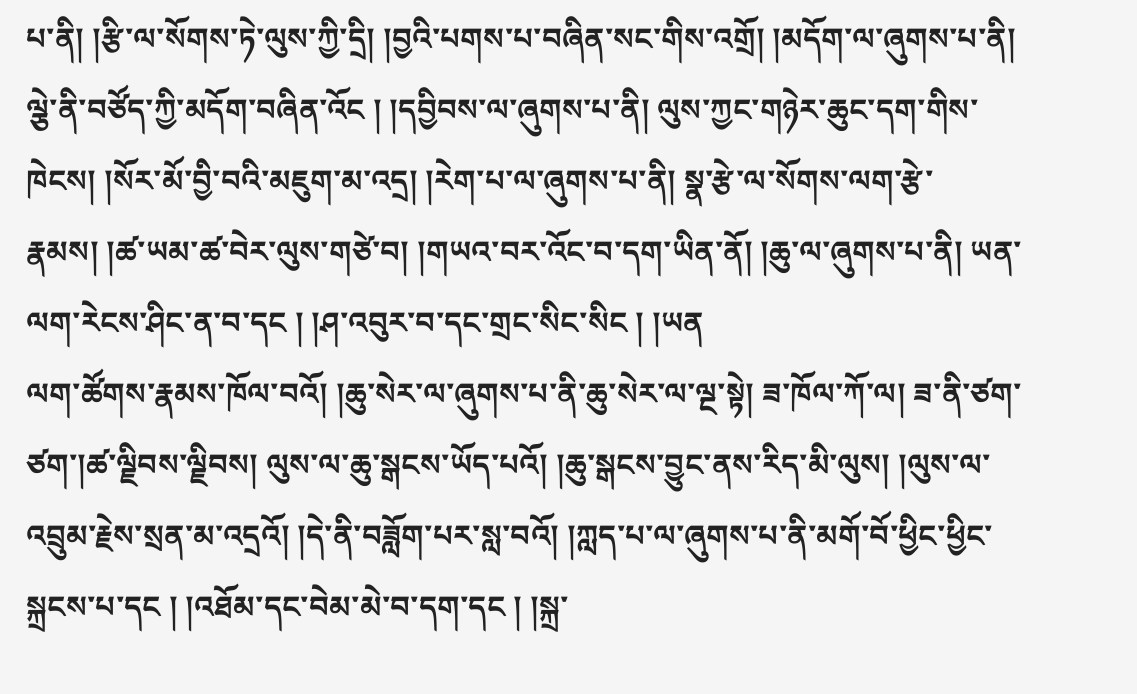པ་ནི། །རྩི་ལ་སོགས་ཏེ་ལུས་ཀྱི་དྲི། །བྱའི་པགས་པ་བཞིན་སང་གིས་འགྲོ། །མདོག་ལ་ཞུགས་པ་ནི། ལྕེ་ནི་བཙོད་ཀྱི་མདོག་བཞིན་འོང ། །དབྱིབས་ལ་ཞུགས་པ་ནི། ལུས་ཀྱང་གཉེར་ཆུང་དག་གིས་ཁེངས། །སོར་མོ་བྱི་བའི་མཇུག་མ་འདྲ། །རེག་པ་ལ་ཞུགས་པ་ནི། སྣ་རྩེ་ལ་སོགས་ལག་རྩེ་རྣམས། །ཚ་ཡམ་ཚ་བེར་ལུས་གཙེ་བ། །གཡའ་བར་འོང་བ་དག་ཡིན་ནོ། །ཆུ་ལ་ཞུགས་པ་ནི། ཡན་ལག་རེངས་ཤིང་ན་བ་དང ། །ཤ་འབུར་བ་དང་གྲང་སིང་སིང ། །ཡན
ལག་ཚོགས་རྣམས་ཁོལ་བའོ། །ཆུ་སེར་ལ་ཞུགས་པ་ནི་ཆུ་སེར་ལ་ལྔ་སྟེ། ཟ་ཁོལ་ཀོ་ལ། ཟ་ནི་ཙག་ཙག་།ཚ་ལྗིབས་ལྗིབས། ལུས་ལ་ཆུ་སྒངས་ཡོད་པའོ། །ཆུ་སྒངས་བྱུང་ནས་རིད་མི་ལུས། །ལུས་ལ་འབྲུམ་རྗེས་སྲན་མ་འདྲའོ། །དེ་ནི་བཟློག་པར་སླ་བའོ། །ཀླད་པ་ལ་ཞུགས་པ་ནི་མགོ་བོ་ཕྱིང་ཕྱིང་སྐྲངས་པ་དང ། །འཐོམ་དང་བེམ་མེ་བ་དག་དང ། །སྐྲ་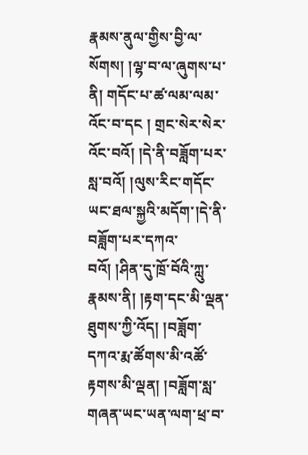རྣམས་ནུལ་གྱིས་བྱི་ལ་སོགས། །ལྷ་བ་ལ་ཞུགས་པ་ནི། གདོང་པ་ཚ་ལམ་ལམ་འོང་བ་དང ། གྲང་སེར་སེར་འོང་བའོ། །དེ་ནི་བཟློག་པར་སླ་བའོ། །ལུས་རིང་གདོང་ཡང་ཐལ་སྐྱའི་མདོག་།དེ་ནི་བཟློག་པར་དཀའ་བའོ། །ཤིན་དུ་ཁྲོ་བོའི་ཀླུ་རྣམས་ནི། །རྟག་དང་མི་ལྡན་ཐུགས་ཀྱི་འོད། །བཟློག་དཀའ་རྨ་ཚོགས་མི་འཚོ་རྟགས་མི་ལྡན། །བཟློག་སླ་གཞན་ཡང་ཡན་ལག་ཕྲ་བ་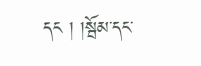དང ། །སྦོམ་དང་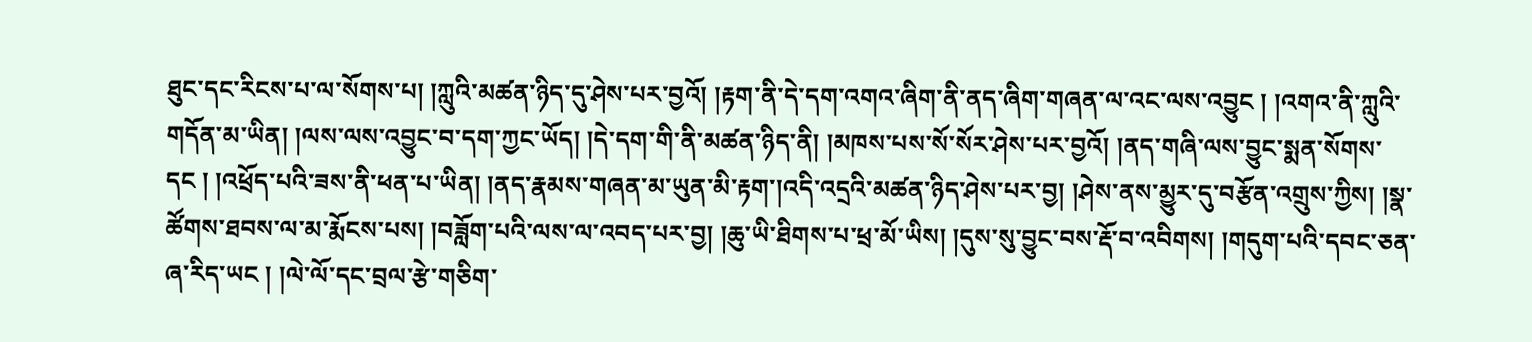ཐུང་དང་རིངས་པ་ལ་སོགས་པ། །ཀླུའི་མཚན་ཉིད་དུ་ཤེས་པར་བྱའོ། །རྟག་ནི་དེ་དག་འགའ་ཞིག་ནི་ནད་ཞིག་གཞན་ལ་འང་ལས་འབྱུང ། །འགའ་ནི་ཀླུའི་གདོན་མ་ཡིན། །ལས་ལས་འབྱུང་བ་དག་ཀྱང་ཡོད། །དེ་དག་གི་ནི་མཚན་ཉིད་ནི། །མཁས་པས་སོ་སོར་ཤེས་པར་བྱའོ། །ནད་གཞི་ལས་བྱུང་སྨན་སོགས་དང ། །འཕྲོད་པའི་ཟས་ནི་ཕན་པ་ཡིན། །ནད་རྣམས་གཞན་མ་ཡུན་མི་རྟག་།འདི་འདྲའི་མཚན་ཉིད་ཤེས་པར་བྱ། །ཤེས་ནས་མྱུར་དུ་བརྩོན་འགྲུས་ཀྱིས། །སྣ་ཚོགས་ཐབས་ལ་མ་རྨོངས་པས། །བཟློག་པའི་ལས་ལ་འབད་པར་བྱ། །ཆུ་ཡི་ཐིགས་པ་ཕྲ་མོ་ཡིས། །དུས་སུ་བྱུང་བས་རྡོ་བ་འབིགས། །གདུག་པའི་དབང་ཅན་ཞ་རིད་ཡང ། །ལེ་ལོ་དང་བྲལ་རྩེ་གཅིག་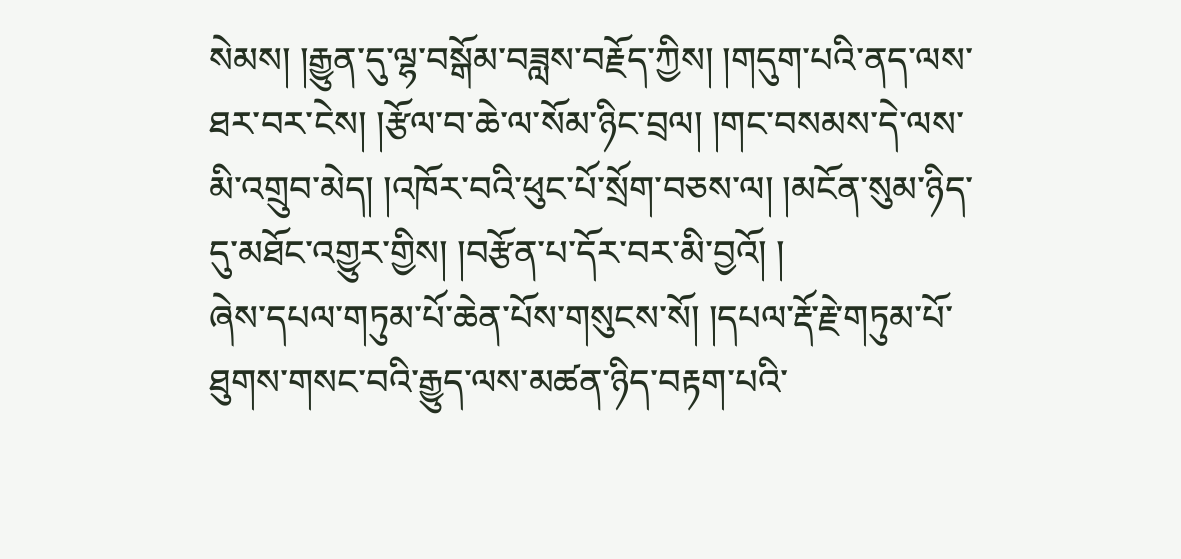སེམས། །རྒྱུན་དུ་ལྷ་བསྒོམ་བཟླས་བརྗོད་ཀྱིས། །གདུག་པའི་ནད་ལས་ཐར་བར་ངེས། །རྩོལ་བ་ཆེ་ལ་སོམ་ཉིང་བྲལ། །གང་བསམས་དེ་ལས་མི་འགྲུབ་མེད། །འཁོར་བའི་ཕུང་པོ་སྲོག་བཅས་ལ། །མངོན་སུམ་ཉིད་དུ་མཐོང་འགྱུར་གྱིས། །བརྩོན་པ་དོར་བར་མི་བྱའོ། །
ཞེས་དཔལ་གཏུམ་པོ་ཆེན་པོས་གསུངས་སོ། །དཔལ་རྡོ་རྗེ་གཏུམ་པོ་ཐུགས་གསང་བའི་རྒྱུད་ལས་མཚན་ཉིད་བརྟག་པའི་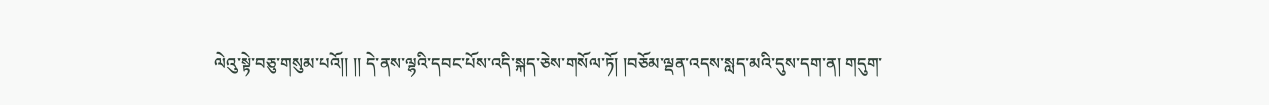ལེའུ་སྟེ་བཅུ་གསུམ་པའོ།། །། དེ་ནས་ལྷའི་དབང་པོས་འདི་སྐད་ཅེས་གསོལ་ཏོ། །བཅོམ་ལྡན་འདས་སླད་མའི་དུས་དག་ན། གདུག་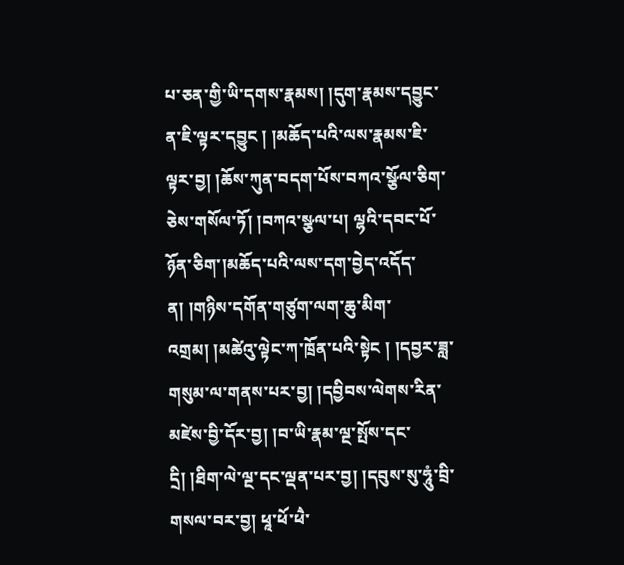པ་ཅན་གྱི་ཡི་དགས་རྣམས། །དུག་རྣམས་དབྱུང་ན་ཇི་ལྟར་དབྱུང ། །མཆོད་པའི་ལས་རྣམས་ཇི་ལྟར་བྱ། །ཆོས་ཀུན་བདག་པོས་བཀའ་སྩོལ་ཅིག་ཅེས་གསོལ་ཏོ། །བཀའ་སྩལ་པ། ལྷའི་དབང་པོ་ཉོན་ཅིག་།མཆོད་པའི་ལས་དག་བྱེད་འདོད་ན། །གཉིས་དགོན་གཙུག་ལག་ཆུ་མིག་འགྲམ། །མཚེའུ་ལྟེང་ཀ་ཁྲོན་པའི་སྟེང ། །དབྱར་ཟླ་གསུམ་ལ་གནས་པར་བྱ། །དབྱིབས་ལེགས་རིན་མཛེས་བྱི་དོར་བྱ། །བ་ཡི་རྣམ་ལྔ་སྤོས་དང་དྲི། །ཐིག་ལེ་ལྔ་དང་ལྡན་པར་བྱ། །དབུས་སུ་ཧཱུཾ་བྲི་གསལ་བར་བྱ། ཕཱ་ཕོ་ཕཻ་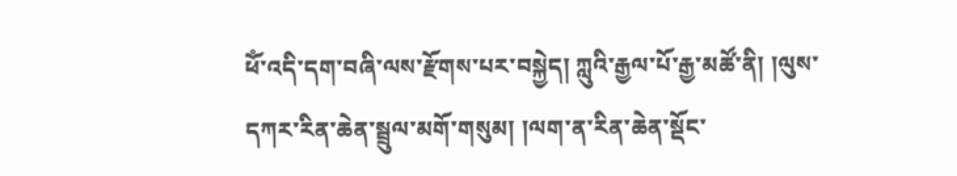ཕོཾ་འདི་དག་བཞི་ལས་རྫོགས་པར་བསྐྱེད། ཀླུའི་རྒྱལ་པོ་རྒྱ་མཚོ་ནི། །ལུས་དཀར་རིན་ཆེན་སྦྲུལ་མགོ་གསུམ། །ལག་ན་རིན་ཆེན་སྡོང་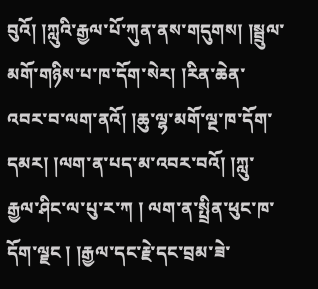བུའོ། །ཀླུའི་རྒྱལ་པོ་ཀུན་ནས་གདུགས། །སྦྲུལ་མགོ་གཉིས་པ་ཁ་དོག་སེར། །རིན་ཆེན་འབར་བ་ལག་ནའོ། །ཆུ་ལྷ་མགོ་ལྔ་ཁ་དོག་དམར། །ལག་ན་པད་མ་འབར་བའོ། །ཀླུ་རྒྱལ་ཤིང་ལ་པུ་ར་ཀ ། ལག་ན་སྤྲིན་ཕུང་ཁ་དོག་ལྗང ། །རྒྱལ་དང་རྗེ་དང་བྲམ་ཟེ་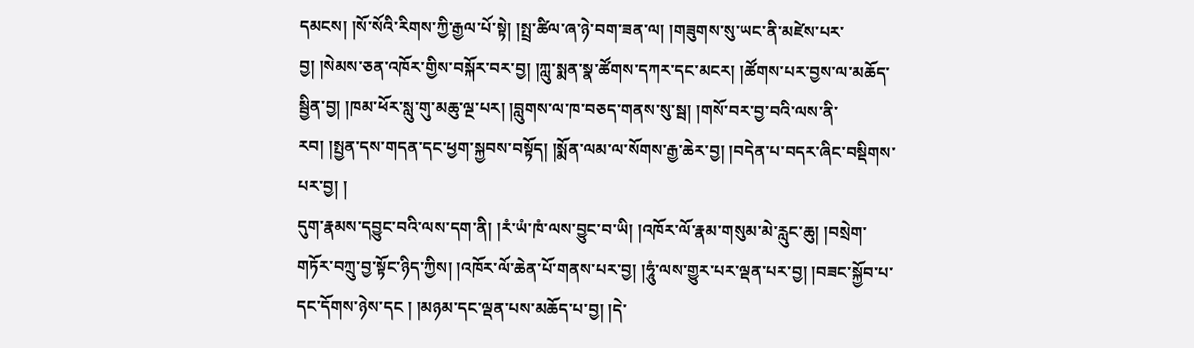དམངས། །སོ་སོའི་རིགས་ཀྱི་རྒྱལ་པོ་སྟེ། །སྤྲ་ཚིལ་ཞ་ཉེ་བག་ཟན་ལ། །གཟུགས་སུ་ཡང་ནི་མཛེས་པར་བྱ། །སེམས་ཅན་འཁོར་གྱིས་བསྐོར་བར་བྱ། །ཀླུ་སྨན་སྣ་ཚོགས་དཀར་དང་མངར། །ཚོགས་པར་བྱས་ལ་མཆོད་སྦྱིན་བྱ། །ཁམ་ཕོར་སླུ་གུ་མཆུ་ལྔ་པར། །བླུགས་ལ་ཁ་བཅད་གནས་སུ་སྦ། །གསོ་བར་བྱ་བའི་ལས་ནི་རབ། །སྤྱན་དས་གདན་དང་ཕྱག་སྐྱབས་བསྟོད། །སྨོན་ལམ་ལ་སོགས་རྒྱ་ཆེར་བྱ། །བདེན་པ་བདར་ཞིང་བསྡིགས་པར་བྱ། །
དུག་རྣམས་དབྱུང་བའི་ལས་དག་ནི། །རཾ་ཡཾ་ཁཾ་ལས་བྱུང་བ་ཡི། །འཁོར་ལོ་རྣམ་གསུམ་མེ་རླུང་ཆུ། །བསྲེག་གཏོར་བཀྲུ་བྱ་སྟོང་ཉིད་ཀྱིས། །འཁོར་ལོ་ཆེན་པོ་གནས་པར་བྱ། །ཧཱུཾ་ལས་གྱུར་པར་ལྡན་པར་བྱ། །བཟང་སྐྱོབ་པ་དང་དོགས་ཉེས་དང ། །མཉམ་དང་ལྡན་པས་མཆོད་པ་བྱ། །དེ་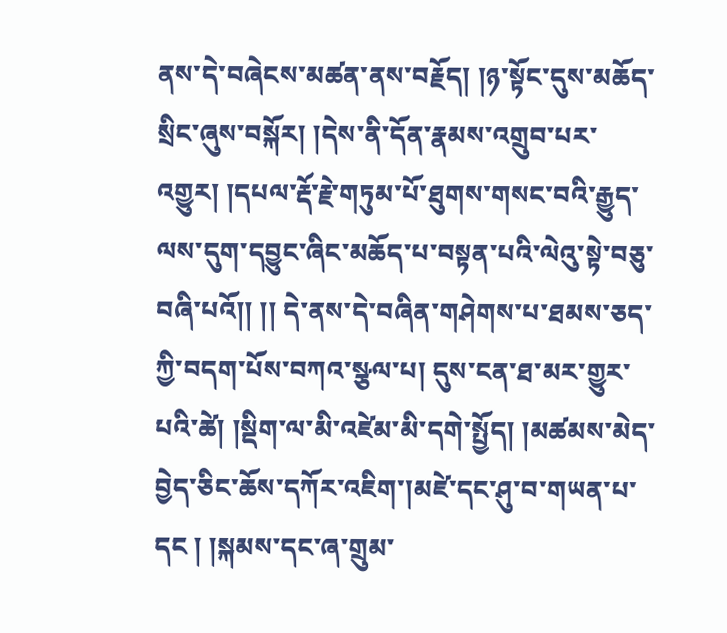ནས་དེ་བཞེངས་མཚན་ནས་བརྗོད། །ཉ་སྟོང་དུས་མཆོད་སྲིང་ཞུས་བསྐོར། །དེས་ནི་དོན་རྣམས་འགྲུབ་པར་འགྱུར། །དཔལ་རྡོ་རྗེ་གཏུམ་པོ་ཐུགས་གསང་བའི་རྒྱུད་ལས་དུག་དབྱུང་ཞིང་མཆོད་པ་བསྟན་པའི་ལེའུ་སྟེ་བཅུ་བཞི་པའོ།། །། དེ་ནས་དེ་བཞིན་གཤེགས་པ་ཐམས་ཅད་ཀྱི་བདག་པོས་བཀའ་སྩལ་པ། དུས་ངན་ཐ་མར་གྱུར་པའི་ཚེ། །སྡིག་ལ་མི་འཛེམ་མི་དགེ་སྤྱོད། །མཚམས་མེད་བྱེད་ཅིང་ཆོས་དཀོར་འཇིག་།མཛེ་དང་ཤུ་བ་གཡན་པ་དང ། །སྐམས་དང་ཞ་གྲུམ་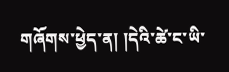གཞོགས་ཕྱེད་ན། །དེའི་ཚེ་ང་ཡི་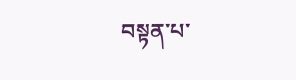བསྟན་པ་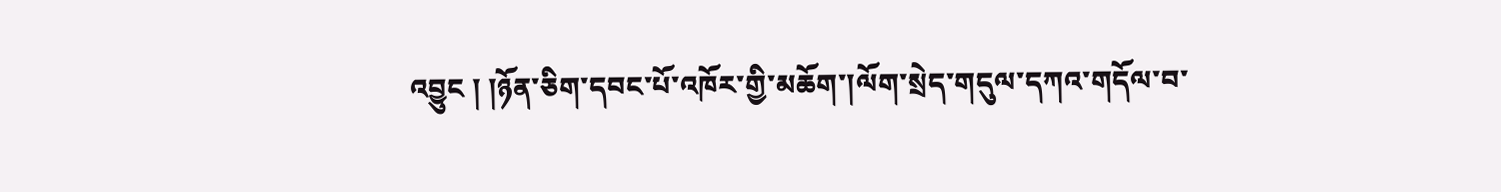འབྱུང ། །ཉོན་ཅིག་དབང་པོ་འཁོར་གྱི་མཆོག་།ལོག་སྲེད་གདུལ་དཀའ་གདོལ་བ་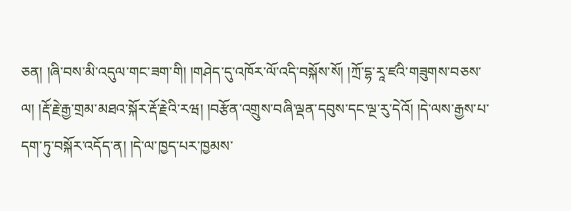ཅན། །ཞི་བས་མི་འདུལ་གང་ཟག་གི། །གཤེད་དུ་འཁོར་ལོ་འདི་བསྐོས་སོ། །ཀྲོ་དྷ་རཱ་ཛའི་གཟུགས་བཅས་ལ། །རྡོ་རྗེ་རྒྱ་གྲམ་མཐའ་སྐོར་རྡོ་རྗེའི་རཝ། །བརྩོན་འགྲུས་བཞི་ལྡན་དབུས་དང་ལྔ་རུ་དེའོ། །དེ་ལས་རྒྱས་པ་དག་ཏུ་བསྐོར་འདོད་ན། །དེ་ལ་ཁྱད་པར་ཁྱམས་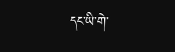དང་ཡི་གེ་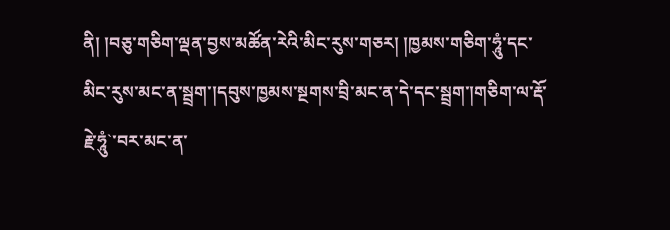ནི། །བཅུ་གཅིག་ལྡན་བྱས་མཚོན་རེའི་མིང་རུས་གཅར། །ཁྱམས་གཅིག་ཧཱུཾ་དང་མིང་རུས་མང་ན་སྦྲག་།དབུས་ཁྱམས་སྔགས་བྲི་མང་ན་དེ་དང་སྦྲག་།གཅིག་ལ་རྡོ་རྗེ་ཧཱུཾ`་བར་མང་ན་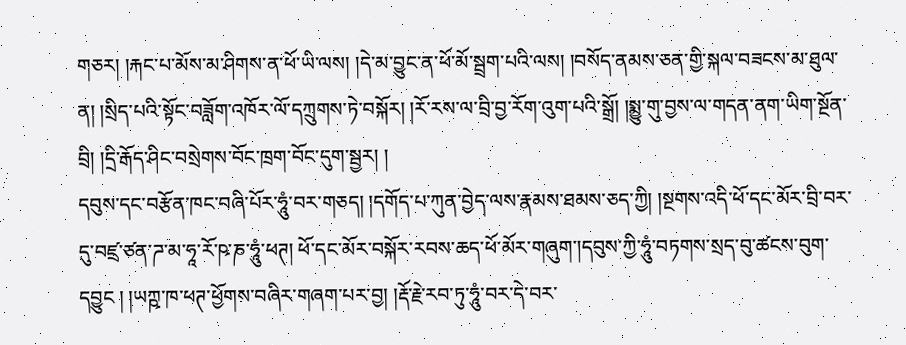གཅར། །རྐང་པ་མོས་མ་ཤིགས་ན་ཕོ་ཡི་ལས། །དེ་མ་བྱུང་ན་ཕོ་མོ་སྦྲག་པའི་ལས། །བསོད་ནམས་ཅན་གྱི་སྐལ་བཟངས་མ་ཐུལ་ན། །སྲིད་པའི་སྟོང་བཟློག་འཁོར་ལོ་དཀྲུགས་ཏེ་བསྐོར། །རོ་རས་ལ་བྲི་བྱ་རོག་འུག་པའི་སྒྲོ། །སྨྱུ་གུ་བྱས་ལ་གདན་ནག་ཡིག་སྔོན་བྲི། །དྲི་རྒོད་ཤིང་བསྲེགས་བོང་ཁྲག་བོང་དུག་སྦྱར། །
དབུས་དང་བརྩོན་ཁང་བཞི་པོར་ཧཱུཾ་བར་གཅད། །དགོད་པ་ཀུན་བྱེད་ལས་རྣམས་ཐམས་ཅད་ཀྱི། །སྔགས་འདི་ཕོ་དང་མོར་བྲི་བར་དུ་བཛྲ་ཙན་ཌ་མ་ཧཱ་རོ་ཥ་ཎ་ཧཱུཾ་ཕཊ། ཕོ་དང་མོར་བསྐོར་རབས་ཆད་ཕོ་མོར་གཞུག་།དབུས་ཀྱི་ཧཱུཾ་བཏགས་སྲད་བུ་ཚངས་བུག་དབྱུང ། །ཡཀྵ་ཁ་ཕཊ་ཕྱོགས་བཞིར་གཞག་པར་བྱ། །རྡོ་རྗེ་རབ་ཏུ་ཧཱུཾ་བར་དེ་བར་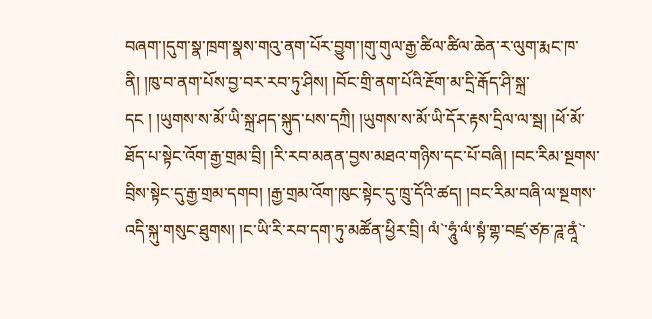བཞག་།དུག་སྣ་ཁྲག་སྣས་གའུ་ནག་པོར་བྱུག་།གུ་གུལ་རྒྱ་ཚིལ་ཚིལ་ཆེན་ར་ལུག་རྨང་ཁ་ནི། །ཁུ་བ་ནག་པོས་བྱ་བར་རབ་ཏུ་ཤིས། །བོང་གྲི་ནག་པོའི་རྔོག་མ་དྲི་རྒོད་ཤི་སྐྲ་དང ། །ཡུགས་ས་མོ་ཡི་སྐྲ་ཤད་སྐུད་པས་དཀྲི། །ཡུགས་ས་མོ་ཡི་དོར་རྟས་དྲིལ་ལ་སྦ། །ཕོ་མོ་ཐོད་པ་སྟེང་འོག་རྒྱ་གྲམ་བྲི། །རི་རབ་མནན་བྱས་མཐའ་གཉིས་དང་པོ་བཞི། །བང་རིམ་སྔགས་བྲིས་སྟེང་དུ་རྒྱ་གྲམ་དགབ། །རྒྱ་གྲམ་འོག་ཁུང་སྟེང་དུ་ཁྲུ་དོའི་ཚད། །བང་རིམ་བཞི་ལ་སྔགས་འདི་སྐུ་གསུང་ཐུགས། །ང་ཡི་རི་རབ་དག་ཏུ་མཚོན་ཕྱིར་བྲི། ལཾ`་ཧཱུཾ་ལཾ་སྟཾ་གྷ་བཛྲ་ཙཎ་ཌཱ་ནཱཾ`་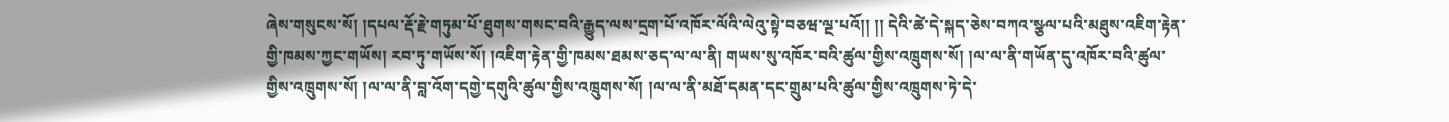ཞེས་གསུངས་སོ། །དཔལ་རྡོ་རྗེ་གཏུམ་པོ་ཐུགས་གསང་བའི་རྒྱུད་ལས་དྲག་པོ་འཁོར་ལོའི་ལེའུ་སྟེ་བཅཝ་ལྔ་པའོ།། །། དེའི་ཚེ་དེ་སྐད་ཅེས་བཀའ་སྩལ་པའི་མཐུས་འཇིག་རྟེན་གྱི་ཁམས་ཀྱང་གཡོས། རབ་ཏུ་གཡོས་སོ། །འཇིག་རྟེན་གྱི་ཁམས་ཐམས་ཅད་ལ་ལ་ནི། གཡས་སུ་འཁོར་བའི་ཚུལ་གྱིས་འཁྲུགས་སོ། །ལ་ལ་ནི་གཡོན་དུ་འཁོར་བའི་ཚུལ་གྱིས་འཁྲུགས་སོ། །ལ་ལ་ནི་བླ་འོག་དགྱེ་དགུའི་ཚུལ་གྱིས་འཁྲུགས་སོ། །ལ་ལ་ནི་མཐོ་དམན་དང་གྲུམ་པའི་ཚུལ་གྱིས་འཁྲུགས་ཏེ་དེ་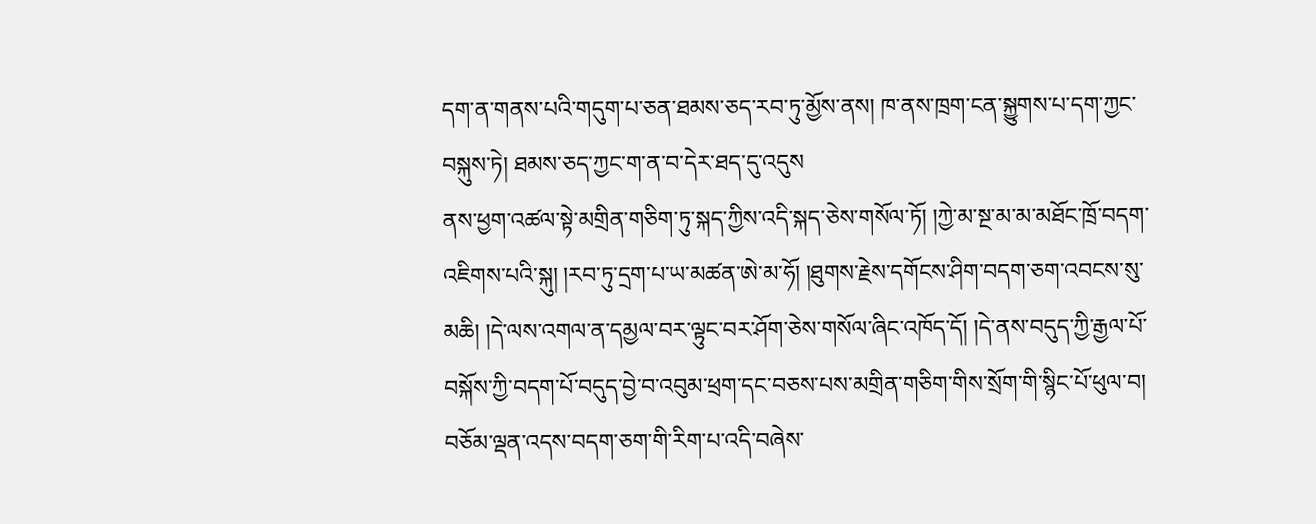དག་ན་གནས་པའི་གདུག་པ་ཅན་ཐམས་ཅད་རབ་ཏུ་མྱོས་ནས། ཁ་ནས་ཁྲག་ངན་སྐྱུགས་པ་དག་ཀྱང་བསྐུས་ཏེ། ཐམས་ཅད་ཀྱང་ག་ན་བ་དེར་ཐད་དུ་འདུས
ནས་ཕྱག་འཚལ་སྟེ་མགྲིན་གཅིག་ཏུ་སྐད་ཀྱིས་འདི་སྐད་ཅེས་གསོལ་ཏོ། །ཀྱེ་མ་སྔ་མ་མ་མཐོང་ཁྲོ་བདག་འཇིགས་པའི་སྐུ། །རབ་ཏུ་དྲག་པ་ཡ་མཚན་ཨེ་མ་ཧོ། །ཐུགས་རྗེས་དགོངས་ཤིག་བདག་ཅག་འབངས་སུ་མཆི། །དེ་ལས་འགལ་ན་དམྱལ་བར་ལྟུང་བར་ཤོག་ཅེས་གསོལ་ཞིང་འཁོད་དོ། །དེ་ནས་བདུད་ཀྱི་རྒྱལ་པོ་བསྐོས་ཀྱི་བདག་པོ་བདུད་བྱེ་བ་འབུམ་ཕྲག་དང་བཅས་པས་མགྲིན་གཅིག་གིས་སྲོག་གི་སྙིང་པོ་ཕུལ་བ། བཅོམ་ལྡན་འདས་བདག་ཅག་གི་རིག་པ་འདི་བཞེས་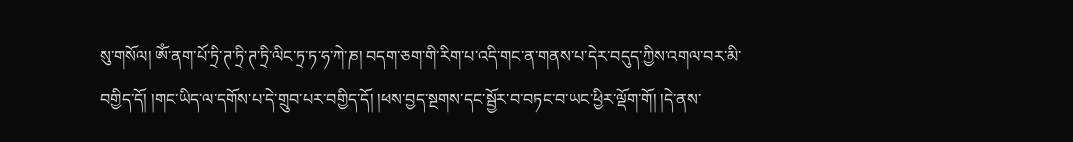སུ་གསོལ། ཨོཾ་ནག་པོ་ཏྲི་ཊ་ཏྲི་ཊ་ཏྲི་ལིང་ཏྲ་ཏ་ཧ་ཀེ་ཎ། བདག་ཅག་གི་རིག་པ་འདི་གང་ན་གནས་པ་དེར་བདུད་ཀྱིས་འགལ་བར་མི་བགྱིད་དོ། །གང་ཡིད་ལ་དགོས་པ་དེ་གྲུབ་པར་བགྱིད་དོ། །ཕས་བྱད་སྔགས་དང་སྦྱོར་བ་བཏང་བ་ཡང་ཕྱིར་ལྡོག་གོ། །དེ་ནས་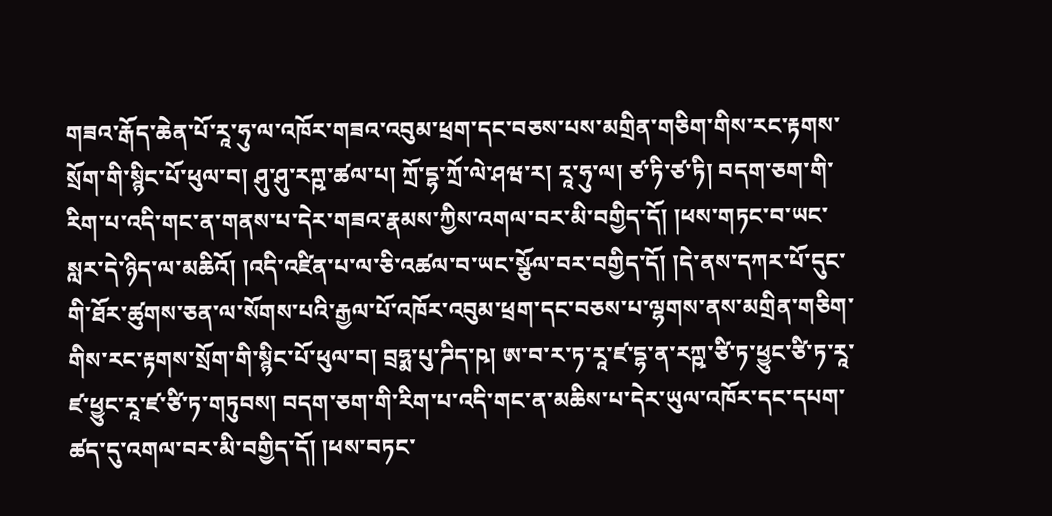གཟའ་རྒོད་ཆེན་པོ་རཱ་ཧུ་ལ་འཁོར་གཟའ་འབུམ་ཕྲག་དང་བཅས་པས་མགྲིན་གཅིག་གིས་རང་རྟགས་སྲོག་གི་སྙིང་པོ་ཕུལ་བ། ཤུ་ཤུ་རཀྵ་ཚལ་པ། ཀྲོ་དྷ་ཀྲོ་ལེ་ཤཝ་ར། རཱ་ཧུ་ལ། ཙ་ཏི་ཙ་ཏི། བདག་ཅག་གི་རིག་པ་འདི་གང་ན་གནས་པ་དེར་གཟའ་རྣམས་ཀྱིས་འགལ་བར་མི་བགྱིད་དོ། །ཕས་གཏང་བ་ཡང་སླར་དེ་ཉིད་ལ་མཆིའོ། །འདི་འཛིན་པ་ལ་ཅི་འཚལ་བ་ཡང་སྩོལ་བར་བགྱིད་དོ། །དེ་ནས་དཀར་པོ་དུང་གི་ཐོར་ཚུགས་ཅན་ལ་སོགས་པའི་རྒྱལ་པོ་འཁོར་འབུམ་ཕྲག་དང་བཅས་པ་ལྷགས་ནས་མགྲིན་གཅིག་གིས་རང་རྟགས་སྲོག་གི་སྙིང་པོ་ཕུལ་བ། བྲཧྨ་པུ་ཌིད་ཥ། ཨ་བ་ར་ཏ་རཱ་ཛ་དྷ་ན་རཀྵ་ཙི་ཏ་ཕྱུང་ཙི་ཏ་རཱ་ཛ་ཕྱུང་རཱ་ཛ་ཙི་ཏ་གཏུབས། བདག་ཅག་གི་རིག་པ་འདི་གང་ན་མཆིས་པ་དེར་ཡུལ་འཁོར་དང་དཔག་ཚད་དུ་འགལ་བར་མི་བགྱིད་དོ། །ཕས་བཏང་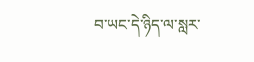བ་ཡང་དེ་ཉིད་ལ་སླར་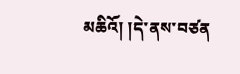མཆིའོ། །དེ་ནས་བཙན